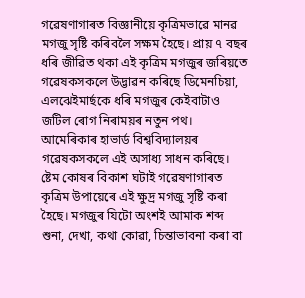গৱেষণাগাৰত বিজ্ঞানীয়ে কৃত্ৰিমভাৱে মানৱ মগজু সৃষ্টি কৰিবলৈ সক্ষম হৈছে। প্ৰায় ৭ বছৰ ধৰি জীৱিত থকা এই কৃত্ৰিম মগজুৰ জৰিয়তে গৱেষকসকলে উদ্ভাৱন কৰিছে ডিমেনচিয়া, এলঝেইমাৰ্ছকে ধৰি মগজুৰ কেইবাটাও জটিল ৰোগ নিৰাময়ৰ নতুন পথ।
আমেৰিকাৰ হাভাৰ্ড বিশ্ববিদ্যালয়ৰ গৱেষকসকলে এই অসাধ্য সাধন কৰিছে। ষ্টেম কোষৰ বিকাশ ঘটাই গৱেষণাগাৰত কৃত্ৰিম উপায়েৰে এই ক্ষুদ্ৰ মগজু সৃষ্টি কৰা হৈছে। মগজুৰ যিটো অংশই আমাক শব্দ শুনা, দেখা, কথা কোৱা, চিন্তাভাবনা কৰা বা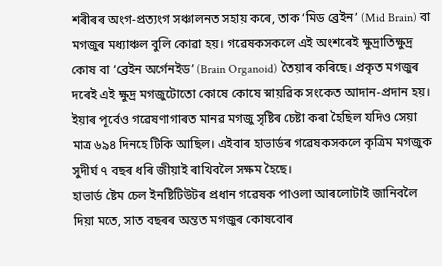শৰীৰৰ অংগ-প্ৰত্যংগ সঞ্চালনত সহায় কৰে, তাক ‘মিড ব্ৰেইন’ (Mid Brain) বা মগজুৰ মধ্যাঞ্চল বুলি কোৱা হয়। গৱেষকসকলে এই অংশৰেই ক্ষুদ্ৰাতিক্ষুদ্ৰ কোষ বা ‘ব্ৰেইন অৰ্গেনইড’ (Brain Organoid) তৈয়াৰ কৰিছে। প্ৰকৃত মগজুৰ দৰেই এই ক্ষুদ্ৰ মগজুটোতো কোষে কোষে স্নায়ৱিক সংকেত আদান-প্ৰদান হয়। ইয়াৰ পূৰ্বেও গৱেষণাগাৰত মানৱ মগজু সৃষ্টিৰ চেষ্টা কৰা হৈছিল যদিও সেয়া মাত্ৰ ৬৯৪ দিনহে টিকি আছিল। এইবাৰ হাভাৰ্ডৰ গৱেষকসকলে কৃত্ৰিম মগজুক সুদীৰ্ঘ ৭ বছৰ ধৰি জীয়াই ৰাখিবলৈ সক্ষম হৈছে।
হাভাৰ্ড ষ্টেম চেল ইনষ্টিটিউটৰ প্ৰধান গৱেষক পাওলা আৰলোটাই জানিবলৈ দিয়া মতে, সাত বছৰৰ অন্তত মগজুৰ কোষবোৰ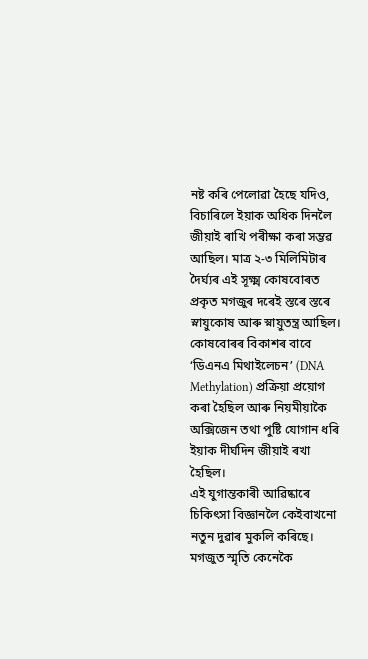নষ্ট কৰি পেলোৱা হৈছে যদিও, বিচাৰিলে ইয়াক অধিক দিনলৈ জীয়াই ৰাখি পৰীক্ষা কৰা সম্ভৱ আছিল। মাত্ৰ ২-৩ মিলিমিটাৰ দৈৰ্ঘ্যৰ এই সূক্ষ্ম কোষবোৰত প্ৰকৃত মগজুৰ দৰেই স্তৰে স্তৰে স্নায়ুকোষ আৰু স্নায়ুতন্ত্ৰ আছিল। কোষবোৰৰ বিকাশৰ বাবে ‘ডিএনএ মিথাইলেচন’ (DNA Methylation) প্ৰক্ৰিয়া প্ৰয়োগ কৰা হৈছিল আৰু নিয়মীয়াকৈ অক্সিজেন তথা পুষ্টি যোগান ধৰি ইয়াক দীৰ্ঘদিন জীয়াই ৰখা হৈছিল।
এই যুগান্তকাৰী আৱিষ্কাৰে চিকিৎসা বিজ্ঞানলৈ কেইবাখনো নতুন দুৱাৰ মুকলি কৰিছে। মগজুত স্মৃতি কেনেকৈ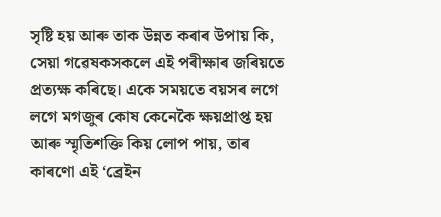সৃষ্টি হয় আৰু তাক উন্নত কৰাৰ উপায় কি, সেয়া গৱেষকসকলে এই পৰীক্ষাৰ জৰিয়তে প্ৰত্যক্ষ কৰিছে। একে সময়তে বয়সৰ লগে লগে মগজুৰ কোষ কেনেকৈ ক্ষয়প্ৰাপ্ত হয় আৰু স্মৃতিশক্তি কিয় লোপ পায়, তাৰ কাৰণো এই ‘ব্ৰেইন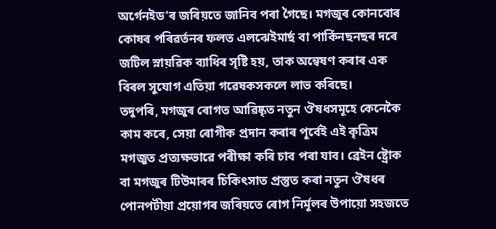অৰ্গেনইড’ৰ জৰিয়তে জানিব পৰা গৈছে। মগজুৰ কোনবোৰ কোষৰ পৰিৱৰ্তনৰ ফলত এলঝেইমাৰ্ছ বা পাৰ্কিনছনছৰ দৰে জটিল স্নায়ৱিক ব্যাধিৰ সৃষ্টি হয়, তাক অন্বেষণ কৰাৰ এক বিৰল সুযোগ এতিয়া গৱেষকসকলে লাভ কৰিছে।
তদুপৰি, মগজুৰ ৰোগত আৱিষ্কৃত নতুন ঔষধসমূহে কেনেকৈ কাম কৰে, সেয়া ৰোগীক প্ৰদান কৰাৰ পূৰ্বেই এই কৃত্ৰিম মগজুত প্ৰত্যক্ষভাৱে পৰীক্ষা কৰি চাব পৰা যাব। ব্ৰেইন ষ্ট্ৰোক বা মগজুৰ টিউমাৰৰ চিকিৎসাত প্ৰস্তুত কৰা নতুন ঔষধৰ পোনপটীয়া প্ৰয়োগৰ জৰিয়তে ৰোগ নিৰ্মূলৰ উপায়ো সহজতে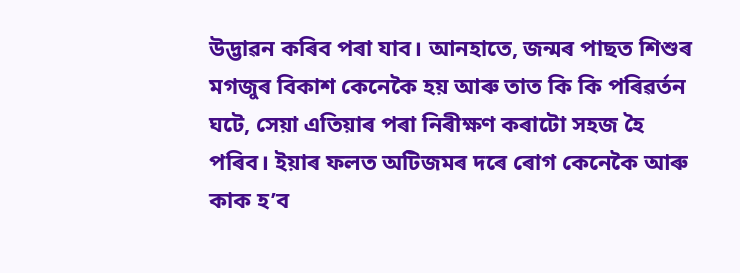উদ্ভাৱন কৰিব পৰা যাব। আনহাতে, জন্মৰ পাছত শিশুৰ মগজুৰ বিকাশ কেনেকৈ হয় আৰু তাত কি কি পৰিৱৰ্তন ঘটে, সেয়া এতিয়াৰ পৰা নিৰীক্ষণ কৰাটো সহজ হৈ পৰিব। ইয়াৰ ফলত অটিজমৰ দৰে ৰোগ কেনেকৈ আৰু কাক হ’ব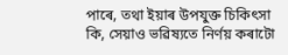পাৰে, তথা ইয়াৰ উপযুক্ত চিকিৎসা কি, সেয়াও ভৱিষ্যতে নিৰ্ণয় কৰাটো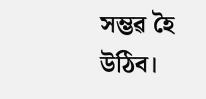সম্ভৱ হৈ উঠিব।